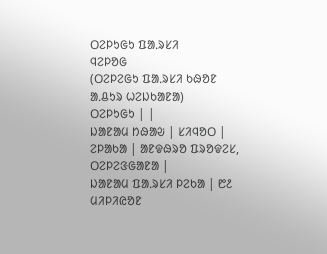ᱛᱮᱞᱩᱜᱩ ᱯᱟᱹᱨᱥᱤ
ᱧᱮᱞᱚᱜ
(ᱛᱮᱞᱮᱜᱩ ᱯᱟᱹᱨᱥᱤ ᱠᱷᱚᱱ ᱟᱹᱪᱩᱨ ᱦᱮᱡᱠᱟᱱᱟ)
ᱛᱮᱞᱩᱜᱩ | |
ᱡᱟᱱᱟᱢ ᱴᱷᱟᱶ | ᱥᱤᱧᱚᱛ |
ᱮᱞᱟᱠᱟ | ᱟᱱᱫᱷᱨᱚ ᱯᱨᱚᱫᱮᱥ, ᱛᱮᱞᱮᱝᱜᱟᱱᱟ |
ᱡᱟᱱᱟᱢ ᱯᱟᱹᱨᱥᱤ ᱞᱮᱠᱟ | ᱘᱒ ᱢᱤᱞᱤᱭᱚᱱ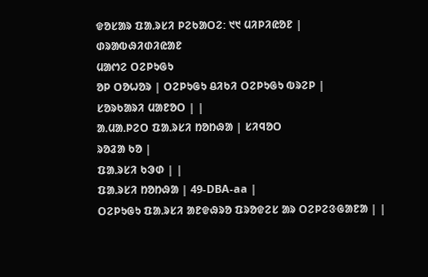ᱫᱚᱥᱟᱨ ᱯᱟᱹᱨᱥᱤ ᱞᱮᱠᱟᱛᱮ: ᱑᱑ ᱢᱤᱞᱤᱭᱚᱱ |
ᱰᱨᱟᱵᱷᱤᱰᱤᱭᱟᱱ
ᱢᱟᱬᱮ ᱛᱮᱞᱩᱜᱩ
ᱚᱞ ᱛᱚᱦᱚᱨ | ᱛᱮᱞᱩᱜᱩ ᱪᱤᱠᱤ ᱛᱮᱞᱩᱜᱩ ᱵᱨᱮᱞ |
ᱥᱚᱨᱠᱟᱨᱤ ᱢᱟᱱᱚᱛ | |
ᱟᱹᱢᱟᱹᱞᱮᱛ ᱯᱟᱹᱨᱥᱤ ᱴᱚᱴᱷᱟ | ᱥᱤᱧᱚᱛ
ᱨᱚᱲᱟ ᱠᱚ |
ᱯᱟᱹᱨᱥᱤ ᱠᱳᱰ | |
ᱯᱟᱹᱨᱥᱤ ᱴᱚᱴᱷᱟ | 49-DBA-aa |
ᱛᱮᱞᱩᱜᱩ ᱯᱟᱹᱨᱥᱤ ᱟᱱᱫᱷᱨᱚ ᱯᱨᱚᱫᱮᱥ ᱟᱨ ᱛᱮᱞᱮᱝᱜᱟᱱᱟ | |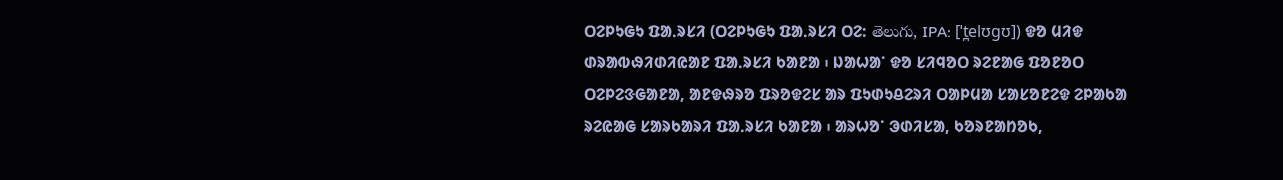ᱛᱮᱞᱩᱜᱩ ᱯᱟᱹᱨᱥᱤ (ᱛᱮᱞᱩᱜᱩ ᱯᱟᱹᱨᱥᱤ ᱛᱮ: తెలుగు, IPA: [ˈt̪elʊgʊ]) ᱫᱚ ᱢᱤᱫ ᱰᱨᱟᱵᱷᱤᱰᱤᱭᱟᱱ ᱯᱟᱹᱨᱥᱤ ᱠᱟᱱᱟ ᱾ ᱡᱟᱦᱟᱸ ᱫᱚ ᱥᱤᱧᱚᱛ ᱨᱮᱱᱟᱜ ᱯᱚᱱᱚᱛ ᱛᱮᱞᱮᱝᱜᱟᱱᱟ, ᱟᱱᱫᱷᱨᱚ ᱯᱨᱚᱫᱮᱥ ᱟᱨ ᱯᱩᱰᱩᱪᱮᱨᱤ ᱛᱟᱞᱢᱟ ᱥᱟᱥᱚᱱᱮᱫ ᱮᱞᱟᱠᱟ ᱨᱮᱭᱟᱜ ᱥᱟᱨᱠᱟᱨᱤ ᱯᱟᱹᱨᱥᱤ ᱠᱟᱱᱟ ᱾ ᱟᱨᱦᱚᱸ ᱳᱰᱤᱥᱟ, ᱠᱚᱨᱱᱟᱴᱚᱠ,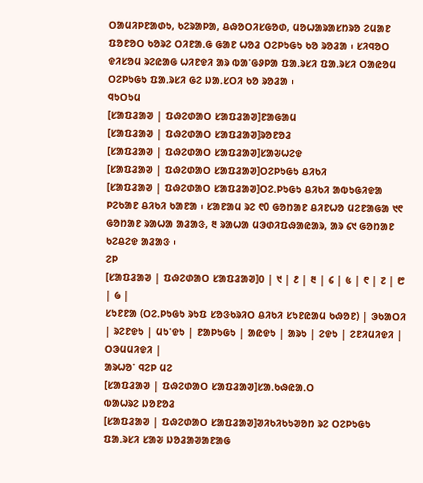ᱛᱟᱢᱤᱞᱱᱟᱰᱩ, ᱠᱮᱨᱟᱞᱟ, ᱪᱷᱚᱛᱤᱥᱜᱚᱰ, ᱢᱚᱦᱟᱨᱟᱥᱴᱨᱚ ᱮᱢᱟᱱ ᱯᱚᱱᱚᱛ ᱠᱚᱨᱮ ᱛᱤᱱᱟᱹᱜ ᱜᱟᱱ ᱦᱚᱲ ᱛᱮᱞᱩᱜᱩ ᱠᱚ ᱨᱚᱲᱟ ᱾ ᱥᱤᱧᱚᱛ ᱫᱤᱥᱚᱢ ᱨᱮᱭᱟᱜ ᱦᱤᱱᱫᱤ ᱟᱨ ᱵᱟᱸᱜᱽᱞᱟ ᱯᱟᱹᱨᱥᱤ ᱯᱟᱹᱨᱥᱤ ᱛᱟᱭᱚᱢ ᱛᱮᱞᱩᱜᱩ ᱯᱟᱹᱨᱥᱤ ᱜᱮ ᱡᱟᱹᱥᱛᱤ ᱠᱚ ᱨᱚᱲᱟ ᱾
ᱧᱩᱛᱩᱢ
[ᱥᱟᱯᱲᱟᱣ | ᱯᱷᱮᱰᱟᱛ ᱥᱟᱯᱲᱟᱣ]ᱱᱟᱜᱟᱢ
[ᱥᱟᱯᱲᱟᱣ | ᱯᱷᱮᱰᱟᱛ ᱥᱟᱯᱲᱟᱣ]ᱨᱚᱱᱚᱲ
[ᱥᱟᱯᱲᱟᱣ | ᱯᱷᱮᱰᱟᱛ ᱥᱟᱯᱲᱟᱣ]ᱥᱟᱶᱦᱮᱫ
[ᱥᱟᱯᱲᱟᱣ | ᱯᱷᱮᱰᱟᱛ ᱥᱟᱯᱲᱟᱣ]ᱛᱮᱞᱩᱜᱩ ᱪᱤᱠᱤ
[ᱥᱟᱯᱲᱟᱣ | ᱯᱷᱮᱰᱟᱛ ᱥᱟᱯᱲᱟᱣ]ᱛᱮᱹᱞᱩᱜᱩ ᱪᱤᱠᱤ ᱟᱵᱩᱜᱤᱫᱟ ᱞᱮᱠᱟᱱ ᱪᱤᱠᱤ ᱠᱟᱱᱟ ᱾ ᱥᱟᱱᱟᱢ ᱨᱮ ᱖0 ᱜᱚᱴᱟᱱ ᱪᱤᱱᱦᱚ ᱢᱮᱱᱟᱜᱟ ᱑᱖ ᱜᱚᱴᱟᱱ ᱨᱟᱦᱟ ᱟᱲᱟᱝ, ᱓ ᱨᱟᱦᱟ ᱢᱳᱰᱤᱯᱷᱟᱭᱟᱨ, ᱟᱨ ᱔᱑ ᱜᱚᱴᱟᱱ ᱠᱮᱪᱮᱫ ᱟᱲᱟᱝ ᱾
ᱮᱞ
[ᱥᱟᱯᱲᱟᱣ | ᱯᱷᱮᱰᱟᱛ ᱥᱟᱯᱲᱟᱣ]᱐ | ᱑ | ᱒ | ᱓ | ᱔ | ᱕ | ᱖ | ᱗ | ᱘ | ᱙ |
ᱥᱩᱱᱱᱟ (ᱛᱮᱹᱞᱩᱜᱩ ᱨᱩᱯ ᱥᱚᱝᱠᱨᱤᱛ ᱪᱤᱠᱤ ᱥᱩᱱᱭᱟᱢ ᱠᱷᱚᱱ) | ᱳᱠᱟᱛᱤ | ᱨᱮᱱᱫᱩ | ᱢᱩᱸᱫᱩ | ᱱᱟᱞᱩᱜᱩ | ᱟᱭᱫᱩ | ᱟᱨᱩ | ᱮᱫᱩ | ᱮᱱᱤᱢᱤᱫᱤ | ᱛᱳᱢᱢᱤᱫᱤ |
ᱟᱨᱦᱚᱸ ᱧᱮᱞ ᱢᱮ
[ᱥᱟᱯᱲᱟᱣ | ᱯᱷᱮᱰᱟᱛ ᱥᱟᱯᱲᱟᱣ]ᱥᱟᱹᱠᱷᱭᱟᱹᱛ
ᱵᱟᱦᱨᱮ ᱡᱚᱱᱚᱲ
[ᱥᱟᱯᱲᱟᱣ | ᱯᱷᱮᱰᱟᱛ ᱥᱟᱯᱲᱟᱣ]ᱣᱤᱠᱤᱠᱩᱣᱚᱴ ᱨᱮ ᱛᱮᱞᱩᱜᱩ ᱯᱟᱹᱨᱥᱤ ᱥᱟᱶ ᱡᱚᱲᱟᱣᱟᱱᱟᱜ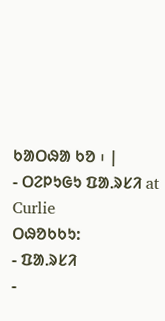ᱠᱟᱛᱷᱟ ᱠᱚ ᱾ |
- ᱛᱮᱞᱩᱜᱩ ᱯᱟᱹᱨᱥᱤ at Curlie
ᱛᱷᱚᱠᱠᱩ:
- ᱯᱟᱹᱨᱥᱤ
-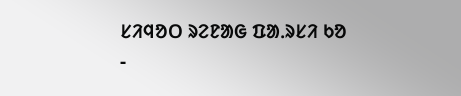ᱥᱤᱧᱚᱛ ᱨᱮᱱᱟᱜ ᱯᱟᱹᱨᱥᱤ ᱠᱚ
-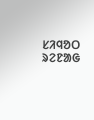ᱥᱤᱧᱚᱛ ᱨᱮᱱᱟᱜ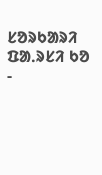ᱥᱚᱨᱠᱟᱨᱤ ᱯᱟᱹᱨᱥᱤ ᱠᱚ
-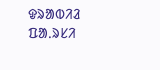ᱫᱨᱟᱵᱤᱲ ᱯᱟᱹᱨᱥᱤ